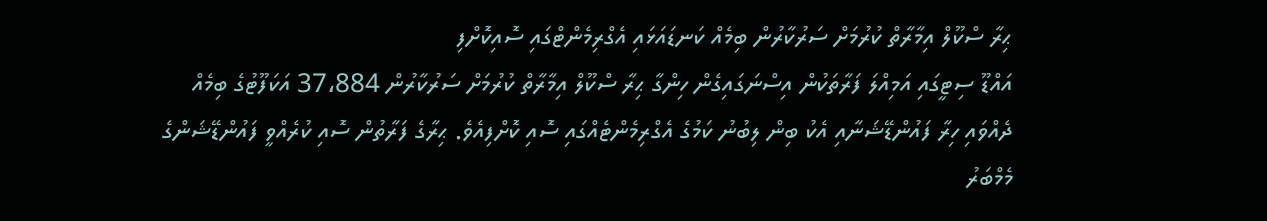ޙިރާ ސްކޫލް އިމާރާތް ކުރުމަށް ސަރުކާރުން ބިމެއް ކަނޑައަޅައި އެގްރިމެންޓްގައި ސޮއިކޮށްފި
އައްޑޫ ސިޓީގައި އަމިއްލަ ފަރާތަކުން އިސްނަގައިގެން ހިންގާ ޙިރާ ސްކޫލް އިމާރާތް ކުރުމަށް ސަރުކާރުން 37،884 އަކަފޫޓުގެ ބިމެއް ދެއްވައި ހިރާ ފައުންޑޭޝަނާއި އެކު ބިން ލިބުނު ކަމުގެ އެގްރިމެންޓެއްގައި ސޮއި ކޮށްފިއެވެ. ޙިރާގެ ފަރާތުން ސޮއި ކުރެއްވީ ފައުންޑޭޝަންގެ މެމްބަރު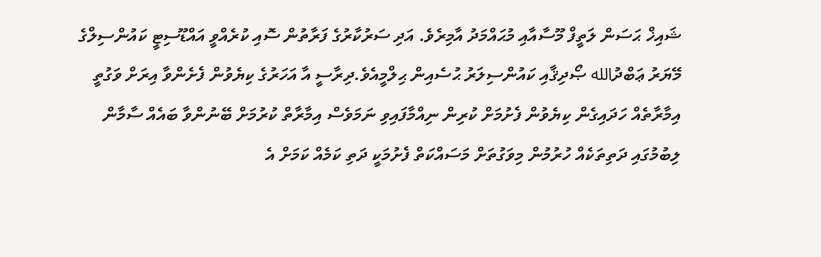ޝައިޚް ޙަސަން ލަތީފް މޫސާއާއި މުޙައްމަދު އާމިރެވެ. އަދި ސަރުކާރުގެ ފަރާތުން ސޮއި ކުރެއްވީ އައްޑޫސިޓީ ކައުންސިލްގެ މޭޔަރު ޢަބްދުالله ޞޯދިޤާއި ކައުންސިލަރު ޙުސެއިން ޙިލްމީއެވެ.ދިރާސީ އާ އަހަރުގެ ކިޔެވުން ފެށެންވާ އިރަށް ވަގުތީ އިމާރާތެއް ހަދައިގެން ކިޔެވުން ފެށުމަށް ކުރިން ނިއްމާފައިވި ނަމަވެސް އިމާރާތް ކުރުމަށް ބޭނުންވާ ބައެއް ސާމާން ލިބުމުގައި ދަތިތަކެއް ހުރުމުން މިވަގުތަށް މަސައްކަތް ފެށުމަކީ ދަތި ކަމެއް ކަމަށް އެ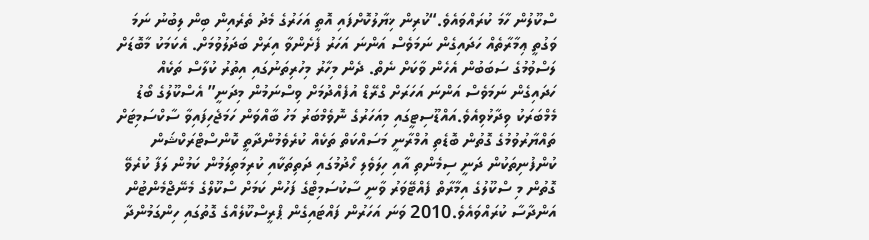ސްކޫލުން ހާމަ ކުރައްވައެވެ.“ކުރިން ޚިޔާލުކޮށްފައި އޮތީ އަހަރުގެ މެދު ތެރެއިން ބިން ލިބުނު ނަމަ ވަގުތީ ޢިމާރާތެއް ހަދައިގެން ނަމަވެސް އަންނަ އަހަރު ފެށެންވާ އިރަށް ބަދަލުވުމަށް. އެކަމަކު މާބޮޑަށް ލަސްވުމުގެ ސަބަބުން އެހެން ވާކަށް ނެތް. ދެން މިހާރު މިހުރިތަނުގައި އިތުރު ކުލާސް ތަކެއް ހަދައިގެން ނަމަވެސް އަންނަ އަހަރަށް ގްރޭޑް އުފެއްދުމަށް ވިސްނަމުން މިދަނީ” އެސްކޫލުގެ ބޯޑު މެމްބަރަކު ވިދާޅުވިއެވެ.އައްޑޫސިޓީގައި މިއަހަރުގެ ނޮވެމްބަރު މަހު ބާއްވަން ހަމަޖެހިފައިވާ ސާކްސަމިޓަށް ތައްޔާރުވުމުގެ ގޮތުން ބޮޑެތި އުމްރާނީ މަސައްކަތް ތަކެއް ކުރެވެމުންދާތީ ކޮންސްޓްރަކްޝަން ކުންފުނިތަކުން ދަނީ ސިމެންތި އާއި ހިލަވެލި ހޯދުމުގައި ދަތިތަކާއި ކުރިމަތިލަމުން ކަމުން ލަފާ ކުރެވޭ ގޮތުން މި ސްކޫލުގެ އިމާރާތް ފެއްޓޭވަރު ވާނީ ސާކުސަމިޓްގެ ފަހުން ކަމަށް ސްކޫލްގެ މެނޭޖްމެންޓުން އަންދާސާ ކުރައްވައެވެ.2010 ވަނަ އަހަރުން ފައްޓައިގެން ޕްރީސްކޫލެއްގެ ގޮތުގައި ހިންގަމުންދާ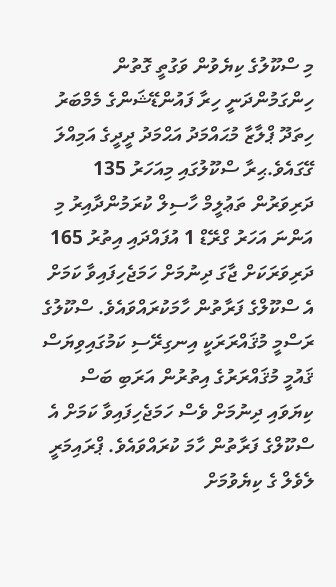މި ސްކޫލުގެ ކިޔެވުން ވަގުތީ ގޮތުން ހިންގަމުންދަނީ ހިރާ ފައުންޑޭޝަންގެ މެމްބަރު ހިތަދޫ ޕްލާޒާ މުޙައްމަދު އަޙްމަދު ދީދީގެ އަމިއްލަ ގޭގައެވެ.ޙިރާ ސްކޫލުގައި މިއަހަރު 135 ދަރިވަރުން ތަޢުލީމް ހާސިލް ކުރަމުންދާއިރު މި އަންނަ އަހަރު ގްރޭޑް 1 އުފައްދައި އިތުރު 165 ދަރިވަރަކަށް ޖާގަ ދިނުމަށް ހަމަޖެހިފައިވާ ކަމަށް އެ ސްކޫލްގެ ފަރާތުން ހާމަކުރައްވައެވެ. ސްކޫލުގެ ރަސްމީ މުޤައްރަރަކީ އިނގިރޭސި ކަމުގައިވިޔަސް ޤައުމީ މުޤައްރަރުގެ އިތުރުން އަރަބި ބަސް ކިޔަވައި ދިނުމަށް ވެސް ހަމަޖެހިފައިވާ ކަމަށް އެ ސްކޫލްގެ ފަރާތުން ހާމަ ކުރައްވައެވެ. ޕްރައިމަރީ ލެވެލް ގެ ކިޔެވުމަށް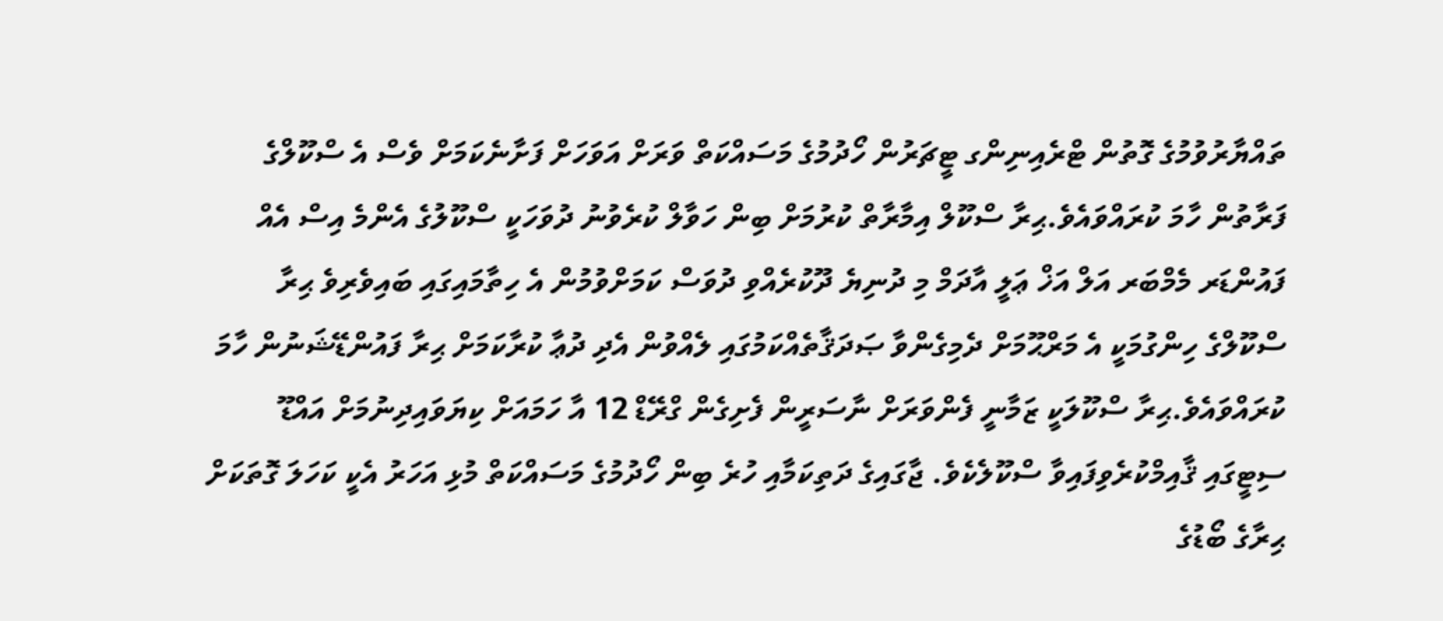ތައްޔާރުވުމުގެ ގޮތުން ޓްރެއިނިންގ ޓީޗަރުން ހޯދުމުގެ މަސައްކަތް ވަރަށް އަވަހަށް ފަށާނެކަމަށް ވެސް އެ ސްކޫލްގެ ފަރާތުން ހާމަ ކުރައްވައެވެ.ޙިރާ ސްކޫލް އިމާރާތް ކުރުމަށް ބިން ހަވާލް ކުރެވުނު ދުވަހަކީ ސްކޫލުގެ އެންމެ އިސް އެއް ފައުންޑަރ މެމްބަރ އަލް އަޚް ޢަލީ އާދަމް މި ދުނިޔެ ދޫކުރެއްވި ދުވަސް ކަމަށްވުމުން އެ ހިތާމައިގައި ބައިވެރިވެ ޙިރާ ސްކޫލްގެ ހިންގުމަކީ އެ މަރްޙޫމަށް ދެމިގެންވާ ޞަދަޤާތެއްކަމުގައި ލެއްވުން އެދި ދުޢާ ކުރާކަމަށް ޙިރާ ފައުންޑޭޝަނުން ހާމަ ކުރައްވައެވެ.ޙިރާ ސްކޫލަކީ ޒަމާނީ ފެންވަރަށް ނާސަރީން ފެށިގެން ގްރޭޑް 12 އާ ހަމައަށް ކިޔަވައިދިނުމަށް އައްޑޫ ސިޓީގައި ޤާއިމްކުރެވިފައިވާ ސްކޫލެކެވެ. ޖާގައިގެ ދަތިކަމާއި ހުރެ ބިން ހޯދުމުގެ މަސައްކަތް މުޅި އަހަރު އެކީ ކަހަލަ ގޮތަކަށް ޙިރާގެ ބޯޑުގެ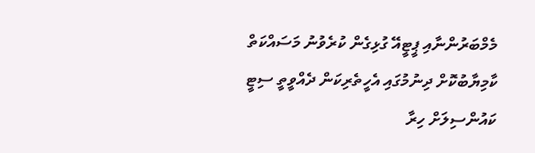މެމްބަރުންނާއި ޕީޓީއޭ ގުޅިގެން ކުރެވުނު މަސައްކަތް ކާމިޔާބުކޮށް ދިނުމުގައި އެހީތެރިކަން ދެއްވީތީ ސިޓީ ކައުންސިލަށް ހިރާ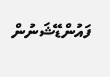ފައުންޑޭޝަނުން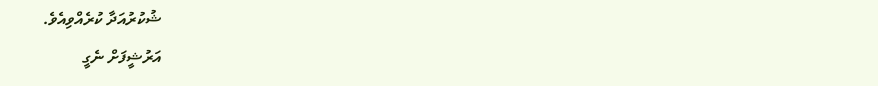ޝުކުރުއަދާ ކުރެއްވިއެވެ.
އަރުޝީފަށް ނެގީ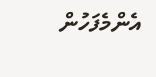އެންމެފަހުން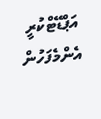އަޕްޑޭޓްކުރީ
އެންމެފަހުން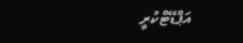އަޕްޑޭޓްކުރީ